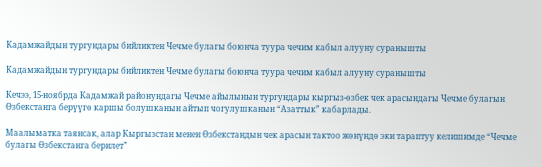Кадамжайдын тургундары бийликтен Чечме булагы боюнча туура чечим кабыл алууну суранышты

Кадамжайдын тургундары бийликтен Чечме булагы боюнча туура чечим кабыл алууну суранышты

Кечээ, 15-ноябрда Кадамжай районундагы Чечме айылынын тургундары кыргыз-өзбек чек арасындагы Чечме булагын Өзбекстанга берүүгө каршы болушканын айтып чогулушканын “Азаттык” кабарлады.

Маалыматка таянсак, алар Кыргызстан менен Өзбекстандын чек арасын тактоо жөнүндө эки тараптуу келишимде “Чечме булагы Өзбекстанга берилет”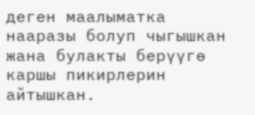деген маалыматка нааразы болуп чыгышкан жана булакты берүүгө каршы пикирлерин айтышкан.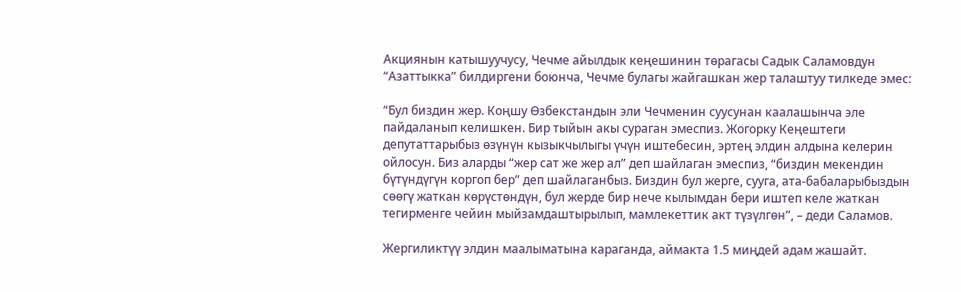Акциянын катышуучусу, Чечме айылдык кеңешинин төрагасы Садык Саламовдун “Азаттыкка” билдиргени боюнча, Чечме булагы жайгашкан жер талаштуу тилкеде эмес:

“Бул биздин жер. Коңшу Өзбекстандын эли Чечменин суусунан каалашынча эле пайдаланып келишкен. Бир тыйын акы сураган эмеспиз. Жогорку Кеңештеги депутаттарыбыз өзүнүн кызыкчылыгы үчүн иштебесин, эртең элдин алдына келерин ойлосун. Биз аларды “жер сат же жер ал” деп шайлаган эмеспиз, “биздин мекендин бүтүндүгүн коргоп бер” деп шайлаганбыз. Биздин бул жерге, сууга, ата-бабаларыбыздын сөөгү жаткан көрүстөндүн, бул жерде бир нече кылымдан бери иштеп келе жаткан тегирменге чейин мыйзамдаштырылып, мамлекеттик акт түзүлгөн”, – деди Саламов.

Жергиликтүү элдин маалыматына караганда, аймакта 1.5 миңдей адам жашайт.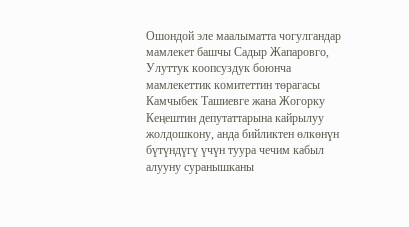Ошондой эле маалыматта чогулгандар мамлекет башчы Садыр Жапаровго, Улуттук коопсуздук боюнча мамлекеттик комитеттин төрагасы Камчыбек Ташиевге жана Жогорку Кеңештин депутаттарына кайрылуу жолдошкону, анда бийликтен өлкөнүн бүтүндүгү үчүн туура чечим кабыл алууну суранышканы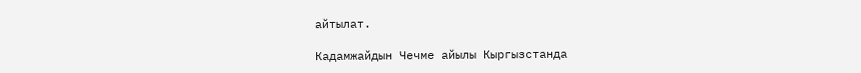айтылат.

Кадамжайдын Чечме айылы Кыргызстанда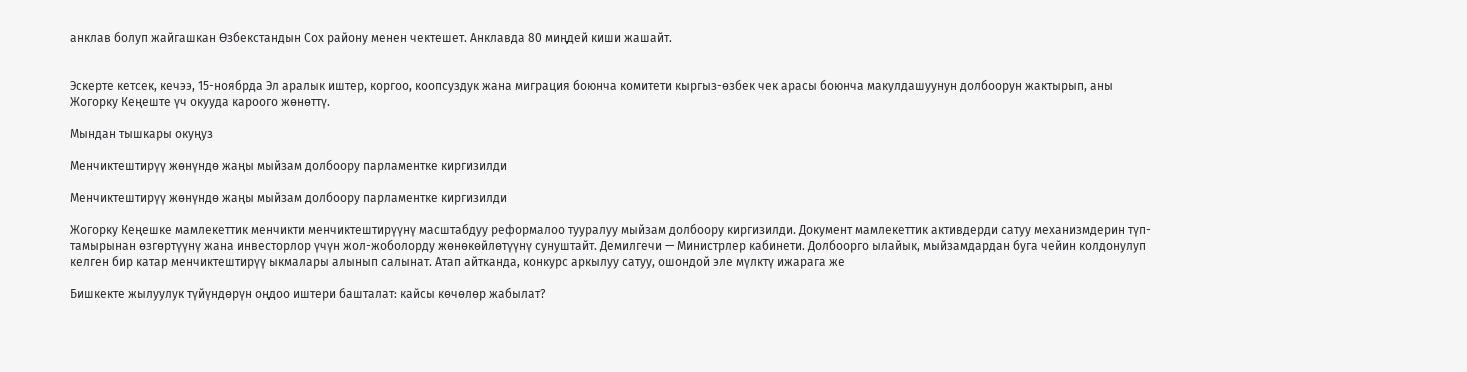анклав болуп жайгашкан Өзбекстандын Сох району менен чектешет. Анклавда 80 миңдей киши жашайт.


Эскерте кетсек, кечээ, 15-ноябрда Эл аралык иштер, коргоо, коопсуздук жана миграция боюнча комитети кыргыз-өзбек чек арасы боюнча макулдашуунун долбоорун жактырып, аны Жогорку Кеңеште үч окууда кароого жөнөттү.

Мындан тышкары окуңуз

Менчиктештирүү жөнүндө жаңы мыйзам долбоору парламентке киргизилди

Менчиктештирүү жөнүндө жаңы мыйзам долбоору парламентке киргизилди

Жогорку Кеңешке мамлекеттик менчикти менчиктештирүүнү масштабдуу реформалоо тууралуу мыйзам долбоору киргизилди. Документ мамлекеттик активдерди сатуу механизмдерин түп-тамырынан өзгөртүүнү жана инвесторлор үчүн жол-жоболорду жөнөкөйлөтүүнү сунуштайт. Демилгечи — Министрлер кабинети. Долбоорго ылайык, мыйзамдардан буга чейин колдонулуп келген бир катар менчиктештирүү ыкмалары алынып салынат. Атап айтканда, конкурс аркылуу сатуу, ошондой эле мүлктү ижарага же

Бишкекте жылуулук түйүндөрүн оңдоо иштери башталат: кайсы көчөлөр жабылат?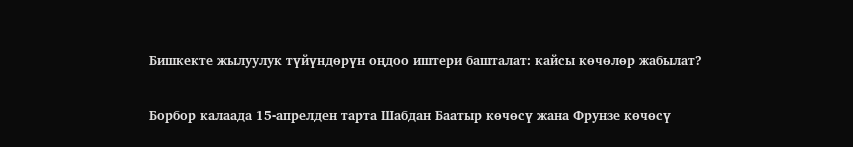Бишкекте жылуулук түйүндөрүн оңдоо иштери башталат: кайсы көчөлөр жабылат?

Борбор калаада 15-апрелден тарта Шабдан Баатыр көчөсү жана Фрунзе көчөсү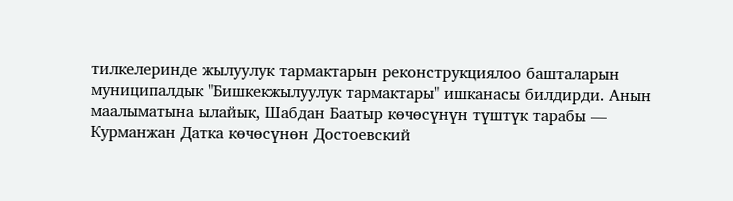тилкелеринде жылуулук тармактарын реконструкциялоо башталарын муниципалдык "Бишкекжылуулук тармактары" ишканасы билдирди. Анын маалыматына ылайык, Шабдан Баатыр көчөсүнүн түштүк тарабы — Курманжан Датка көчөсүнөн Достоевский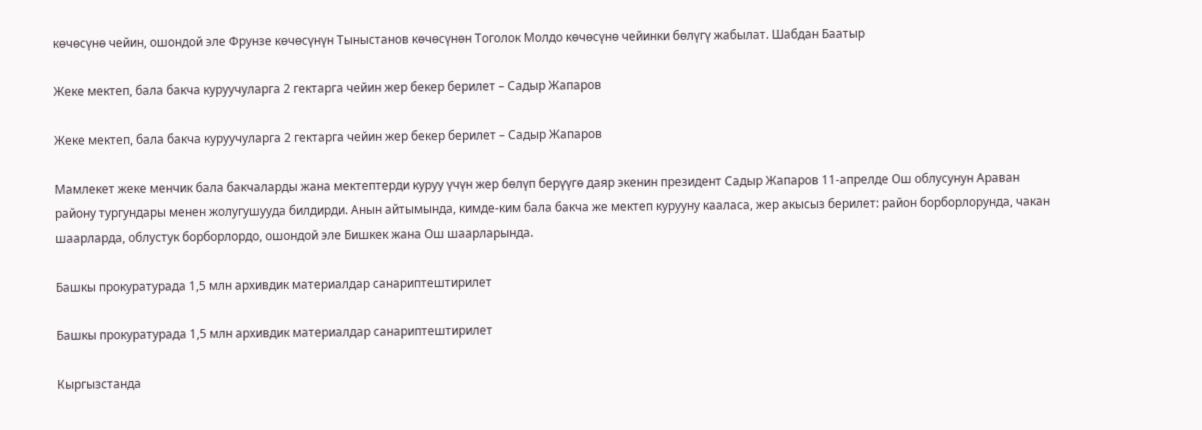көчөсүнө чейин, ошондой эле Фрунзе көчөсүнүн Тыныстанов көчөсүнөн Тоголок Молдо көчөсүнө чейинки бөлүгү жабылат. Шабдан Баатыр

Жеке мектеп, бала бакча куруучуларга 2 гектарга чейин жер бекер берилет – Садыр Жапаров

Жеке мектеп, бала бакча куруучуларга 2 гектарга чейин жер бекер берилет – Садыр Жапаров

Мамлекет жеке менчик бала бакчаларды жана мектептерди куруу үчүн жер бөлүп берүүгө даяр экенин президент Садыр Жапаров 11-апрелде Ош облусунун Араван району тургундары менен жолугушууда билдирди. Анын айтымында, кимде-ким бала бакча же мектеп курууну кааласа, жер акысыз берилет: район борборлорунда, чакан шаарларда, облустук борборлордо, ошондой эле Бишкек жана Ош шаарларында.

Башкы прокуратурада 1,5 млн архивдик материалдар санариптештирилет

Башкы прокуратурада 1,5 млн архивдик материалдар санариптештирилет

Кыргызстанда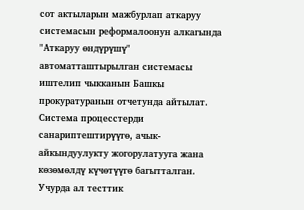сот актыларын мажбурлап аткаруу системасын реформалоонун алкагында "Аткаруу өндүрүшү" автоматташтырылган системасы иштелип чыкканын Башкы прокуратуранын отчетунда айтылат. Система процесстерди санариптештирүүгө, ачык-айкындуулукту жогорулатууга жана көзөмөлдү күчөтүүгө багытталган. Учурда ал тесттик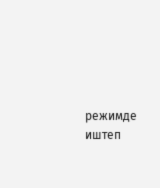режимде иштеп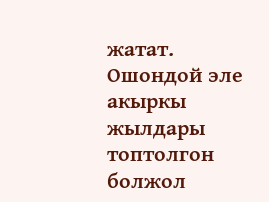жатат. Ошондой эле акыркы жылдары топтолгон болжол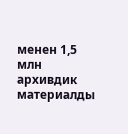менен 1,5 млн архивдик материалды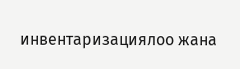инвентаризациялоо жана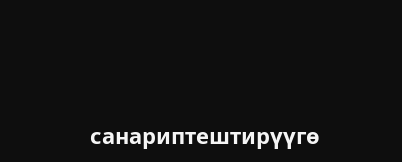санариптештирүүгө